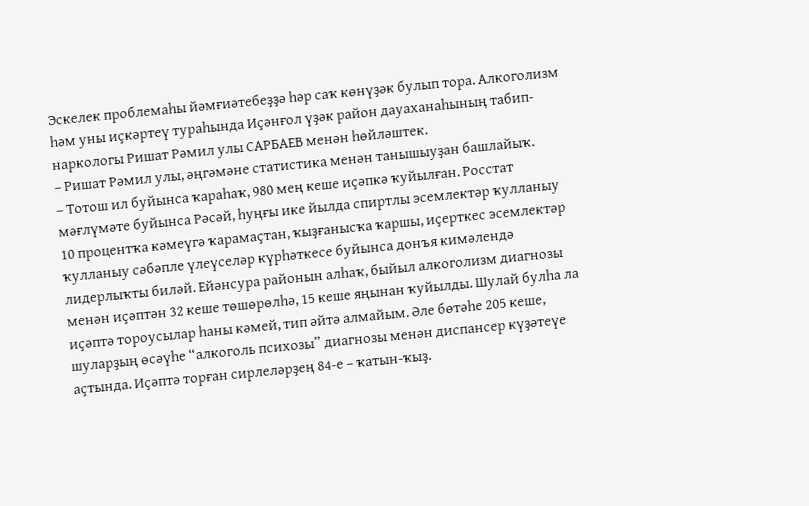Эскелек проблемаһы йәмғиәтебеҙҙә һәр саҡ көнүҙәк булып тора. Алкоголизм һәм уны иҫкәртеү тураһында Иҫәнғол үҙәк район дауаханаһының табип-наркологы Ришат Рәмил улы САРБАЕВ менән һөйләштек.
– Ришат Рәмил улы, әңгәмәне статистика менән танышыуҙан башлайыҡ.
– Тотош ил буйынса ҡараһаҡ, 980 мең кеше иҫәпкә ҡуйылған. Росстат мәғлүмәте буйынса Рәсәй, һуңғы ике йылда спиртлы эсемлектәр ҡулланыу 10 процентҡа кәмеүгә ҡарамаҫтан, ҡыҙғанысҡа ҡаршы, иҫерткес эсемлектәр ҡулланыу сәбәпле үлеүселәр күрһәткесе буйынса донъя кимәлендә лидерлыҡты биләй. Ейәнсура районын алһаҡ, быйыл алкоголизм диагнозы менән иҫәптән 32 кеше төшөрөлһә, 15 кеше яңынан ҡуйылды. Шулай булһа ла иҫәптә тороусылар һаны кәмей, тип әйтә алмайым. Әле бөтәһе 205 кеше, шуларҙың өсәүһе “алкоголь психозы” диагнозы менән диспансер күҙәтеүе аҫтында. Иҫәптә торған сирлеләрҙең 84-е – ҡатын-ҡыҙ.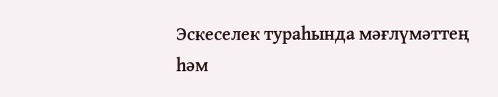Эскеселек тураһында мәғлүмәттең һәм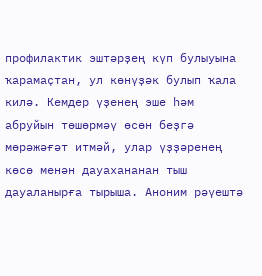профилактик эштәрҙең күп булыуына ҡарамаҫтан, ул көнүҙәк булып ҡала килә. Кемдер үҙенең эше һәм абруйын төшөрмәү өсөн беҙгә мөрәжәғәт итмәй, улар үҙҙәренең көсө менән дауахананан тыш дауаланырға тырыша. Аноним рәүештә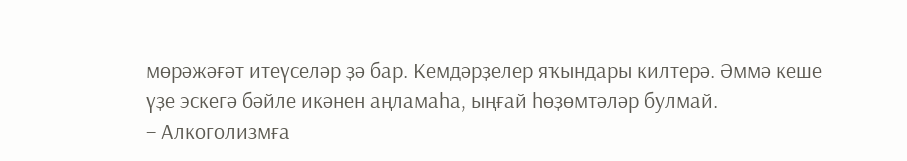мөрәжәғәт итеүселәр ҙә бар. Кемдәрҙелер яҡындары килтерә. Әммә кеше үҙе эскегә бәйле икәнен аңламаһа, ыңғай һөҙөмтәләр булмай.
– Алкоголизмға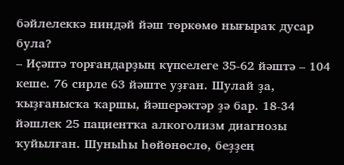бәйлелеккә ниндәй йәш төркөмө нығыраҡ дусар була?
– Иҫәптә торғандарҙың күпселеге 35-62 йәштә – 104 кеше. 76 сирле 63 йәште уҙған. Шулай ҙа, ҡыҙғанысҡа ҡаршы, йәшерәктәр ҙә бар. 18-34 йәшлек 25 пациентҡа алкоголизм диагнозы ҡуйылған. Шуныһы һөйөнөслө, беҙҙең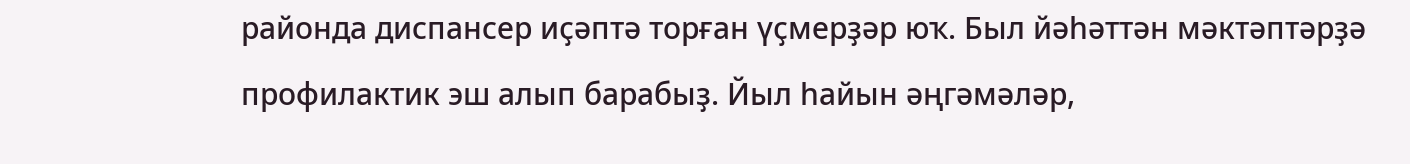районда диспансер иҫәптә торған үҫмерҙәр юҡ. Был йәһәттән мәктәптәрҙә профилактик эш алып барабыҙ. Йыл һайын әңгәмәләр,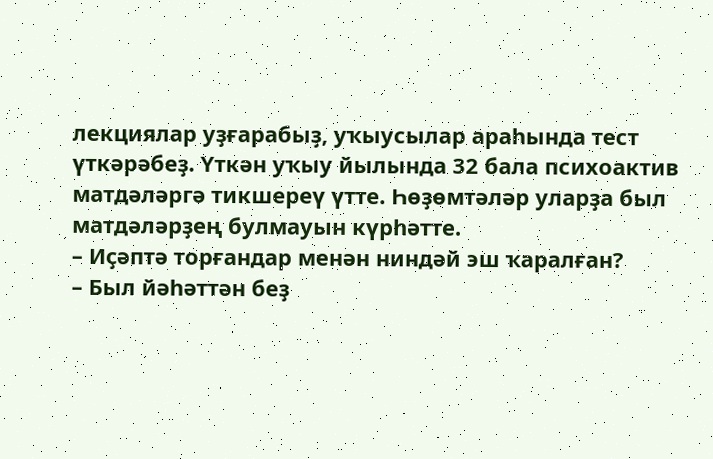лекциялар уҙғарабыҙ, уҡыусылар араһында тест үткәрәбеҙ. Үткән уҡыу йылында 32 бала психоактив матдәләргә тикшереү үтте. Һөҙөмтәләр уларҙа был матдәләрҙең булмауын күрһәтте.
– Иҫәптә торғандар менән ниндәй эш ҡаралған?
– Был йәһәттән беҙ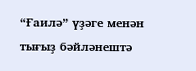“Ғаилә” үҙәге менән тығыҙ бәйләнештә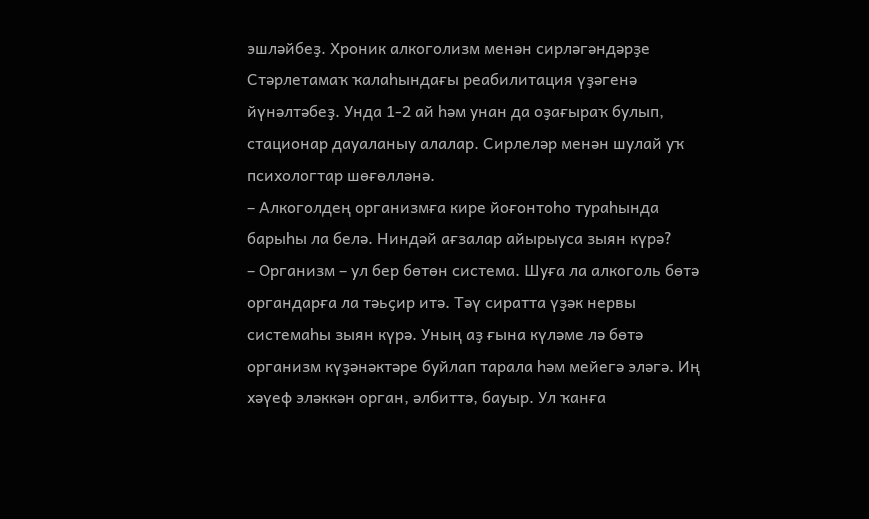эшләйбеҙ. Хроник алкоголизм менән сирләгәндәрҙе Стәрлетамаҡ ҡалаһындағы реабилитация үҙәгенә йүнәлтәбеҙ. Унда 1-2 ай һәм унан да оҙағыраҡ булып, стационар дауаланыу алалар. Сирлеләр менән шулай уҡ психологтар шөғөлләнә.
– Алкоголдең организмға кире йоғонтоһо тураһында барыһы ла белә. Ниндәй ағзалар айырыуса зыян күрә?
– Организм – ул бер бөтөн система. Шуға ла алкоголь бөтә органдарға ла тәьҫир итә. Тәү сиратта үҙәк нервы системаһы зыян күрә. Уның аҙ ғына күләме лә бөтә организм күҙәнәктәре буйлап тарала һәм мейегә эләгә. Иң хәүеф эләккән орган, әлбиттә, бауыр. Ул ҡанға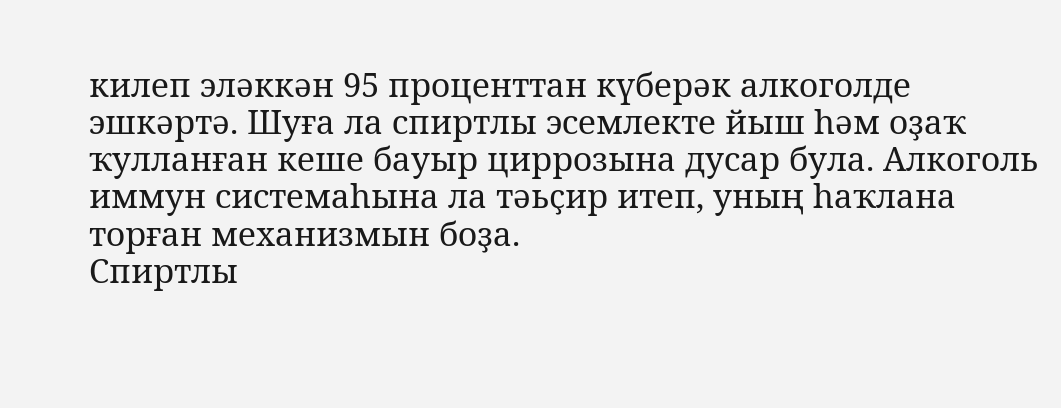килеп эләккән 95 проценттан күберәк алкоголде эшкәртә. Шуға ла спиртлы эсемлекте йыш һәм оҙаҡ ҡулланған кеше бауыр циррозына дусар була. Алкоголь иммун системаһына ла тәьҫир итеп, уның һаҡлана торған механизмын боҙа.
Спиртлы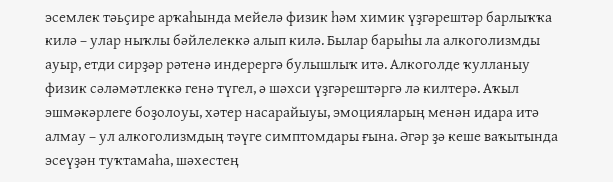эсемлек тәьҫире арҡаһында мейелә физик һәм химик үҙгәрештәр барлыҡҡа килә – улар ныҡлы бәйлелеккә алып килә. Былар барыһы ла алкоголизмды ауыр, етди сирҙәр рәтенә индерергә булышлыҡ итә. Алкоголде ҡулланыу физик сәләмәтлеккә генә түгел, ә шәхси үҙгәрештәргә лә килтерә. Аҡыл эшмәкәрлеге боҙолоуы, хәтер насарайыуы, эмоцияларың менән идара итә алмау – ул алкоголизмдың тәүге симптомдары ғына. Әгәр ҙә кеше ваҡытында эсеүҙән туҡтамаһа, шәхестең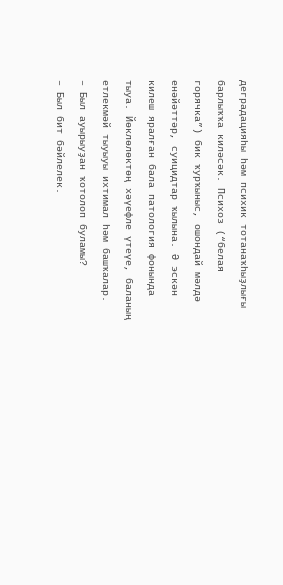деградацияһы һәм психик тотанаҡһыҙлығы барлыҡҡа киләсәк. Психоз (“белая горячка”) бик ҡурҡыныс, ошондай мәлдә енәйәттәр, суицидтар ҡылына. Ә эскән килеш яралған бала патология фонында тыуа. Йөклөлөктөң хәүефле үтеүе, баланың етлекмәй тыуыуы ихтимал һәм башҡалар.
– Был ауырыуҙан ҡотолоп буламы?
– Был бит бәйлелек.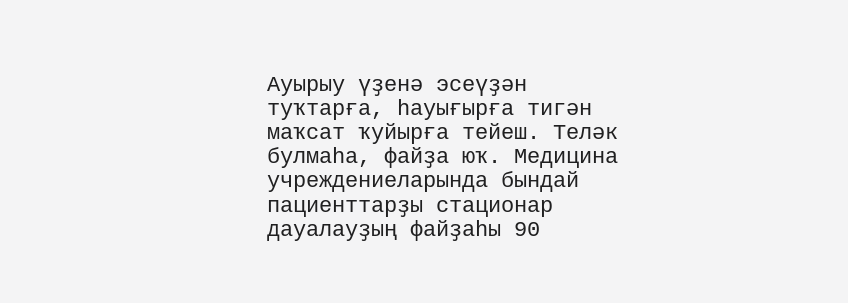Ауырыу үҙенә эсеүҙән туҡтарға, һауығырға тигән маҡсат ҡуйырға тейеш. Теләк булмаһа, файҙа юҡ. Медицина учреждениеларында бындай пациенттарҙы стационар дауалауҙың файҙаһы 90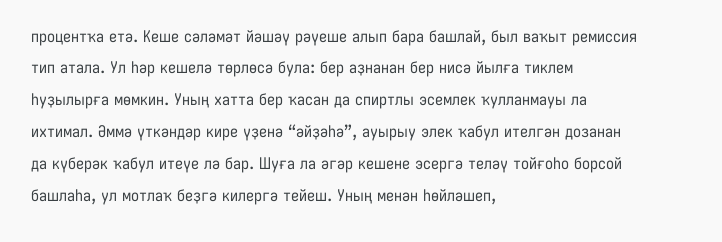процентҡа етә. Кеше сәләмәт йәшәү рәүеше алып бара башлай, был ваҡыт ремиссия тип атала. Ул һәр кешелә төрлөсә була: бер аҙнанан бер нисә йылға тиклем һуҙылырға мөмкин. Уның хатта бер ҡасан да спиртлы эсемлек ҡулланмауы ла ихтимал. Әммә үткәндәр кире үҙенә “әйҙәһә”, ауырыу элек ҡабул ителгән дозанан да күберәк ҡабул итеүе лә бар. Шуға ла әгәр кешене эсергә теләү тойғоһо борсой башлаһа, ул мотлаҡ беҙгә килергә тейеш. Уның менән һөйләшеп,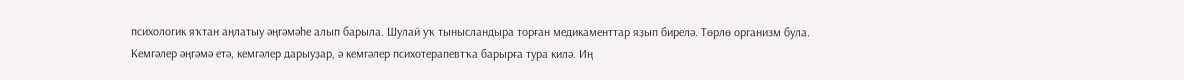психологик яҡтан аңлатыу әңгәмәһе алып барыла. Шулай уҡ тынысландыра торған медикаменттар яҙып бирелә. Төрлө организм була. Кемгәлер әңгәмә етә, кемгәлер дарыуҙар, ә кемгәлер психотерапевтҡа барырға тура килә. Иң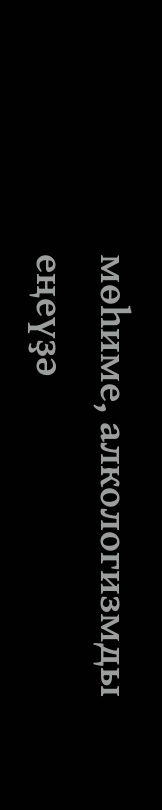мөһиме, алкологизмды еңеүҙә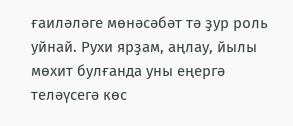ғаиләләге мөнәсәбәт тә ҙур роль уйнай. Рухи ярҙам, аңлау, йылы мөхит булғанда уны еңергә теләүсегә көс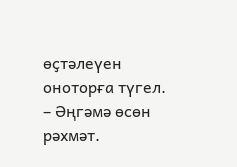өҫтәлеүен оноторға түгел.
– Әңгәмә өсөн рәхмәт.